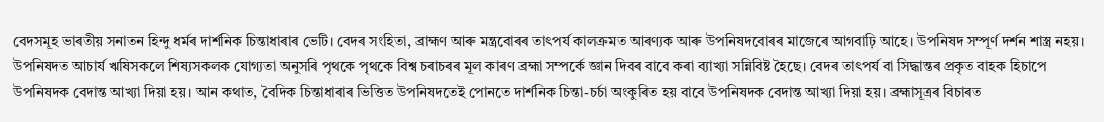বেদসমূহ ভাৰতীয় সনাতন হিন্দু ধৰ্মৰ দার্শনিক চিন্তাধাৰাৰ ভেটি। বেদৰ সংহিতা, ব্রাহ্মণ আৰু মন্ত্ৰবোৰৰ তাৎপর্য কালক্ৰমত আৰণ্যক আৰু উপনিষদবোৰৰ মাজেৰে আগবাঢ়ি আহে। উপনিষদ সম্পূর্ণ দর্শন শাস্ত্র নহয়। উপনিষদত আচার্য ঋষিসকলে শিষ্যসকলক যোগ্যতা অনুসৰি পৃথকে পৃথকে বিশ্ব চৰাচৰৰ মূল কাৰণ ব্ৰহ্মা সম্পর্কে জ্ঞান দিবৰ বাবে কৰা ব্যাখ্যা সন্নিবিষ্ট হৈছে। বেদৰ তাৎপর্য বা সিদ্ধান্তৰ প্ৰকৃত বাহক হিচাপে উপনিষদক বেদান্ত আখ্যা দিয়া হয়। আন কথাত, বৈদিক চিন্তাধাৰাৰ ভিত্তিত উপনিষদতেই পোনতে দার্শনিক চিন্তা-চর্চা অংকুৰিত হয় বাবে উপনিষদক বেদান্ত আখ্যা দিয়া হয়। ব্ৰহ্মাসূত্ৰৰ বিচাৰত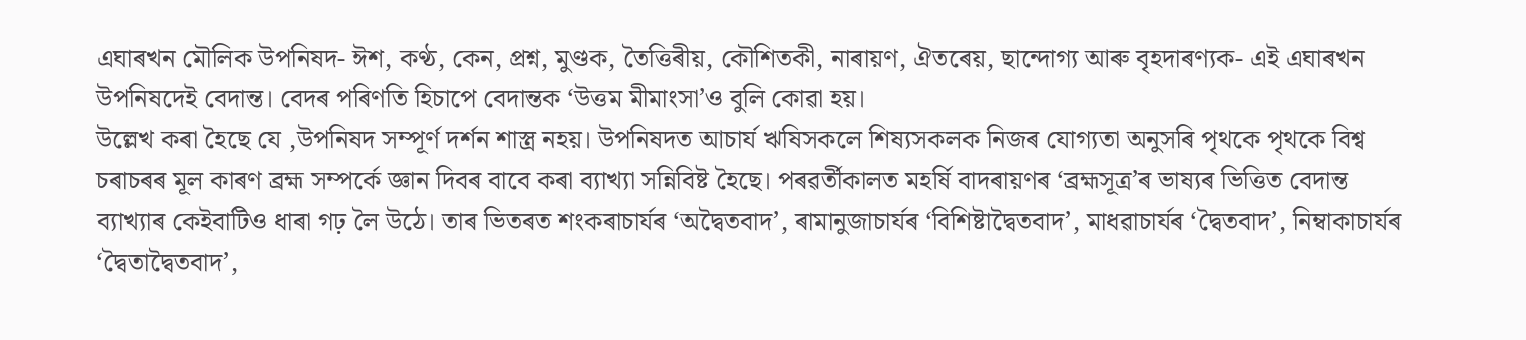এঘাৰখন মৌলিক উপনিষদ- ঈশ, কণ্ঠ, কেন, প্রশ্ন, মুণ্ডক, তৈত্তিৰীয়, কৌশিতকী, নাৰায়ণ, ঐতৰেয়, ছান্দোগ্য আৰু বৃহদাৰণ্যক- এই এঘাৰখন উপনিষদেই বেদান্ত। বেদৰ পৰিণতি হিচাপে বেদান্তক ‘উত্তম মীমাংসা’ও বুলি কোৱা হয়।
উল্লেখ কৰা হৈছে যে ,উপনিষদ সম্পূর্ণ দর্শন শাস্ত্র নহয়। উপনিষদত আচার্য ঋষিসকলে শিষ্যসকলক নিজৰ যোগ্যতা অনুসৰি পৃথকে পৃথকে বিশ্ব চৰাচৰৰ মূল কাৰণ ব্ৰহ্ম সম্পর্কে জ্ঞান দিবৰ বাবে কৰা ব্যাখ্যা সন্নিবিষ্ট হৈছে। পৰৱৰ্তীকালত মহর্ষি বাদৰায়ণৰ ‘ব্রহ্মসূত্ৰ’ৰ ভাষ্যৰ ভিত্তিত বেদান্ত ব্যাখ্যাৰ কেইবাটিও ধাৰা গঢ় লৈ উঠে। তাৰ ভিতৰত শংকৰাচাৰ্যৰ ‘অদ্বৈতবাদ’, ৰামানুজাচাৰ্যৰ ‘বিশিষ্টাদ্বৈতবাদ’, মাধৱাচাৰ্যৰ ‘দ্বৈতবাদ’, নিম্বাকাচাৰ্যৰ ‘দ্বৈতাদ্বৈতবাদ’,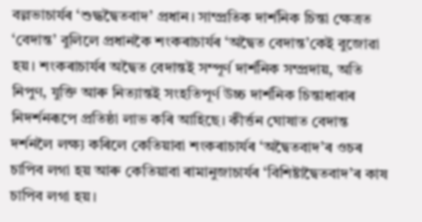বল্লভাচাৰ্যৰ ‘শুদ্ধদ্বৈতবাদ’ প্রধান। সাম্প্রতিক দার্শনিক চিন্তা ক্ষেত্রত ‘বেদান্ত’ বুলিলে প্রধানকৈ শংকৰাচাৰ্যৰ ‘অদ্বৈত বেদান্ত’কেই বুজোৱা হয়। শংকৰাচাৰ্যৰ অদ্বৈত বেদান্তই সম্পূর্ণ দার্শনিক সম্প্রদায়, অতি নিপুণ, যুক্তি আৰু নিত্যান্তই সংহতিপূর্ণ উচ্চ দার্শনিক চিন্তাধাৰাৰ নিদৰ্শনৰূপে প্রতিষ্ঠা লাভ কৰি আহিছে। কীৰ্ত্তন ঘোষাত বেদান্ত দর্শনলৈ লক্ষ্য কৰিলে কেতিয়াবা শংকৰাচাৰ্যৰ ‘অদ্বৈতবাদ’ৰ ওচৰ চাপিব লগা হয় আৰু কেতিয়াবা ৰামানুজাচাৰ্যৰ ‘বিশিষ্টাদ্বৈতবাদ’ৰ কাষ চাপিব লগা হয়।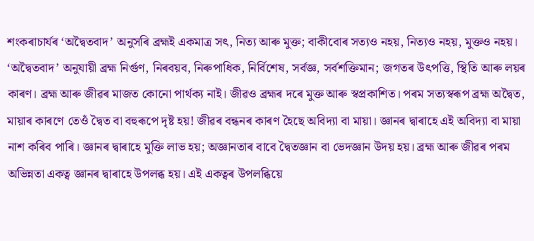শংকৰাচাৰ্যৰ ‘অদ্বৈতবাদ’ অনুসৰি ব্ৰহ্মই একমাত্র সৎ, নিত্য আৰু মুক্ত; বাকীবোৰ সত্যও নহয়, নিত্যও নহয়, মুক্তও নহয়। ‘অদ্বৈতবাদ’ অনুযায়ী ব্রহ্ম নির্গুণ, নিৰবয়ব, নিৰুপাধিক, নির্বিশেষ, সর্বজ্ঞ, সর্বশক্তিমান; জগতৰ উৎপত্তি, স্থিতি আৰু লয়ৰ কাৰণ। ব্ৰহ্ম আৰু জীৱৰ মাজত কোনো পার্থক্য নাই। জীৱও ব্ৰহ্মৰ দৰে মুক্ত আৰু স্বপ্ৰকাশিত। পৰম সত্যস্বৰূপ ব্রহ্ম অদ্বৈত, মায়াৰ কাৰণে তেওঁ দ্বৈত বা বহুৰূপে দৃষ্ট হয়! জীৱৰ বন্ধনৰ কাৰণ হৈছে অবিদ্যা বা মায়া। জ্ঞানৰ দ্বাৰাহে এই অবিদ্যা বা মায়া নাশ কৰিব পাৰি। জ্ঞানৰ দ্বাৰাহে মুক্তি লাভ হয়; অজ্ঞানতাৰ বাবে দ্বৈতজ্ঞান বা ভেদজ্ঞান উদয় হয়। ব্ৰহ্ম আৰু জীৱৰ পৰম অভিন্নতা একত্ব জ্ঞানৰ দ্বাৰাহে উপলব্ধ হয়। এই একত্বৰ উপলব্ধিয়ে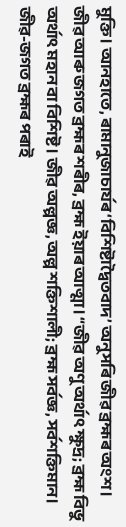মুক্তি। আনহাতে, ৰামানুজাচাৰ্যৰ ‘বিশিষ্টাদ্বৈতবাদ’ অনুসৰি জীৱ ব্ৰহ্মৰ অংশ। জীৱ আৰু জগত ব্ৰহ্মৰ শৰীৰ, ব্ৰহ্ম ইয়াৰ আত্মা। “জীৱ অণু অর্থাৎ ক্ষুদ্র; ব্রহ্ম বিভু অর্থাৎ মহান বা বিশিষ্ট। জীৱ অল্পজ্ঞ, অল্প শক্তিশালী; ব্রহ্ম সর্বজ্ঞ, সর্বশক্তিমান। জীৱ-জগত ব্ৰহ্মৰ পৰাই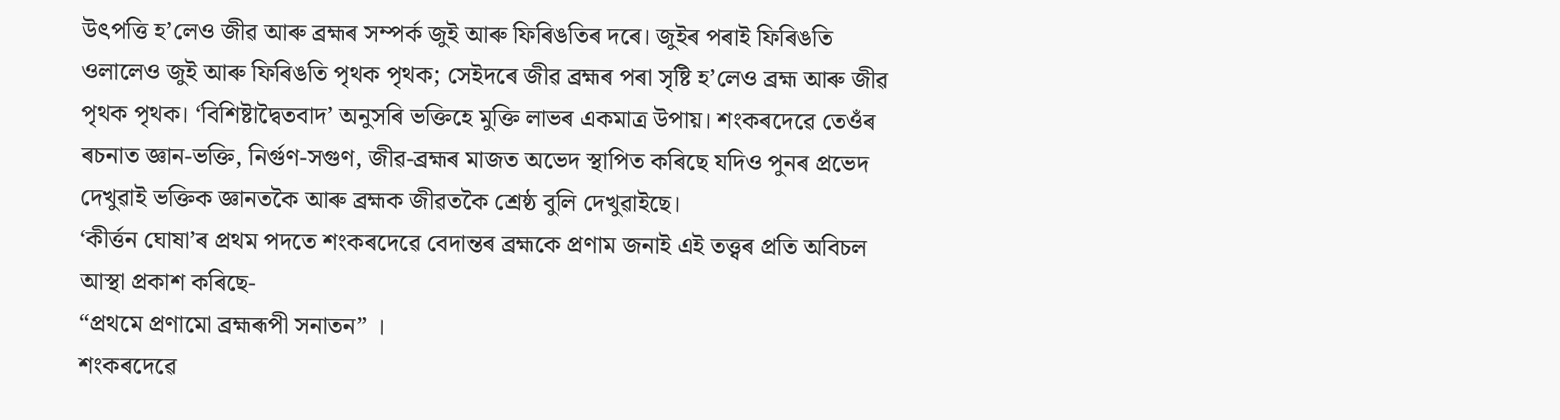উৎপত্তি হ’লেও জীৱ আৰু ব্ৰহ্মৰ সম্পৰ্ক জুই আৰু ফিৰিঙতিৰ দৰে। জুইৰ পৰাই ফিৰিঙতি ওলালেও জুই আৰু ফিৰিঙতি পৃথক পৃথক; সেইদৰে জীৱ ব্ৰহ্মৰ পৰা সৃষ্টি হ’লেও ব্রহ্ম আৰু জীৱ পৃথক পৃথক। ‘বিশিষ্টাদ্বৈতবাদ’ অনুসৰি ভক্তিহে মুক্তি লাভৰ একমাত্র উপায়। শংকৰদেৱে তেওঁৰ ৰচনাত জ্ঞান-ভক্তি, নির্গুণ-সগুণ, জীৱ-ব্ৰহ্মৰ মাজত অভেদ স্থাপিত কৰিছে যদিও পুনৰ প্রভেদ দেখুৱাই ভক্তিক জ্ঞানতকৈ আৰু ব্রহ্মক জীৱতকৈ শ্রেষ্ঠ বুলি দেখুৱাইছে।
‘কীৰ্ত্তন ঘোষা’ৰ প্ৰথম পদতে শংকৰদেৱে বেদান্তৰ ব্ৰহ্মকে প্রণাম জনাই এই তত্ত্বৰ প্রতি অবিচল আস্থা প্রকাশ কৰিছে-
“প্ৰথমে প্ৰণামো ব্রহ্মৰূপী সনাতন” ।
শংকৰদেৱে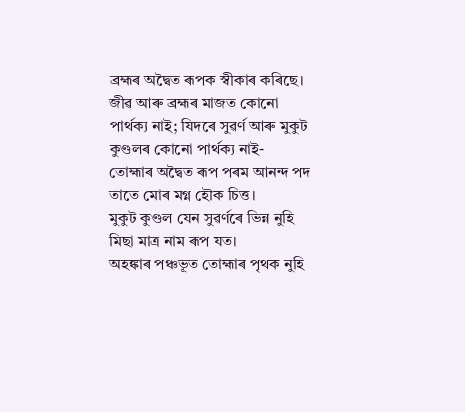ব্ৰহ্মৰ অদ্বৈত ৰূপক স্বীকাৰ কৰিছে। জীৱ আৰু ব্রহ্মৰ মাজত কোনো পার্থক্য নাই; যিদৰে সুৱৰ্ণ আৰু মুকুট কুণ্ডলৰ কোনো পার্থক্য নাই-
তোহ্মাৰ অদ্বৈত ৰূপ পৰম আনন্দ পদ
তাতে মোৰ মগ্ন হৌক চিত্ত।
মুকুট কুণ্ডল যেন সুৱৰ্ণৰে ভিন্ন নুহি
মিছা মাত্ৰ নাম ৰূপ যত।
অহঙ্কাৰ পঞ্চভূত তোহ্মাৰ পৃথক নুহি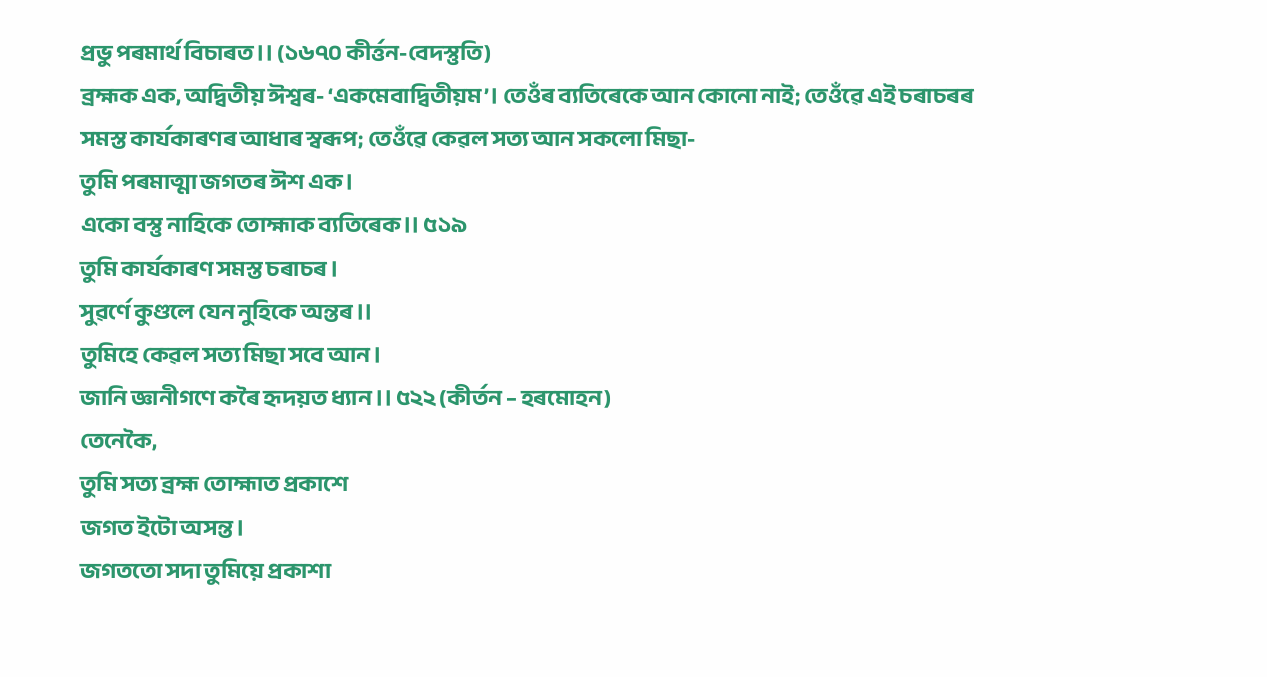প্রভু পৰমাৰ্থ বিচাৰত।। (১৬৭০ কীৰ্ত্তন-বেদস্তুতি)
ব্রহ্মক এক, অদ্বিতীয় ঈশ্বৰ- ‘একমেবাদ্বিতীয়ম’। তেওঁৰ ব্যতিৰেকে আন কোনো নাই; তেওঁৱে এই চৰাচৰৰ সমস্ত কাৰ্যকাৰণৰ আধাৰ স্বৰূপ; তেওঁৱে কেৱল সত্য আন সকলো মিছা-
তুমি পৰমাত্মা জগতৰ ঈশ এক।
একো বস্তু নাহিকে তোহ্মাক ব্যতিৰেক।। ৫১৯
তুমি কাৰ্যকাৰণ সমস্ত চৰাচৰ।
সুৱর্ণে কুণ্ডলে যেন নুহিকে অন্তৰ।।
তুমিহে কেৱল সত্য মিছা সবে আন।
জানি জ্ঞানীগণে কৰৈ হৃদয়ত ধ্যান ।। ৫২২ (কীৰ্তন – হৰমোহন)
তেনেকৈ,
তুমি সত্য ব্ৰহ্ম তোহ্মাত প্রকাশে
জগত ইটো অসন্ত।
জগততো সদা তুমিয়ে প্ৰকাশা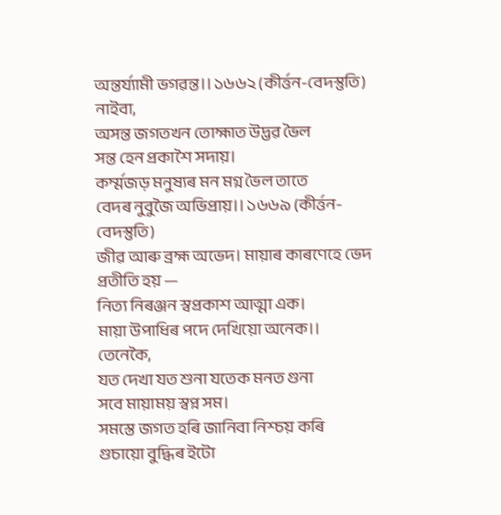অন্তৰ্য্যামী ভগৱন্ত।। ১৬৬২ (কীৰ্ত্তন-বেদস্তুতি)
নাইবা,
অসন্ত জগতখন তোহ্মাত উদ্ভৱ ভৈল
সন্ত হেন প্রকাশৈ সদায়।
কৰ্ম্মজড় মনুষ্যৰ মন মগ্ন ভৈল তাতে
বেদৰ নুবুজৈ অভিপ্রায়।। ১৬৬৯ (কীৰ্ত্তন-বেদস্তুতি)
জীৱ আৰু ব্ৰহ্ম অভেদ। মায়াৰ কাৰণেহে ভেদ প্ৰতীতি হয় —
নিত্য নিৰঞ্জন স্বপ্রকাশ আত্মা এক।
মায়া উপাধিৰ পদে দেখিয়ো অনেক।।
তেনেকৈ,
যত দেখা যত শুনা যতেক মনত গুনা
সবে মায়াময় স্বপ্ন সম।
সমস্তে জগত হৰি জানিবা নিশ্চয় কৰি
গুচায়ো বুদ্ধিৰ ইটো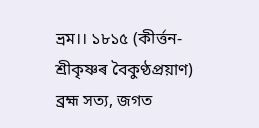ভ্রম।। ১৮১৫ (কীৰ্ত্তন-শ্রীকৃষ্ণৰ বৈকুণ্ঠপ্রয়াণ)
ব্রহ্ম সত্য, জগত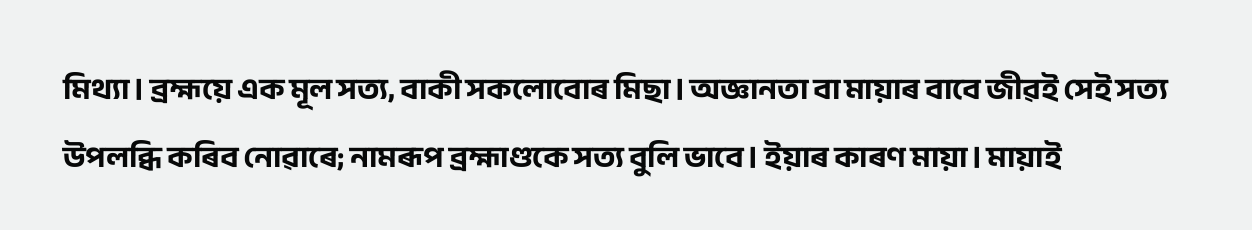মিথ্যা। ব্রহ্ময়ে এক মূল সত্য, বাকী সকলোবোৰ মিছা। অজ্ঞানতা বা মায়াৰ বাবে জীৱই সেই সত্য উপলব্ধি কৰিব নোৱাৰে; নামৰূপ ব্রহ্মাণ্ডকে সত্য বুলি ভাবে। ইয়াৰ কাৰণ মায়া। মায়াই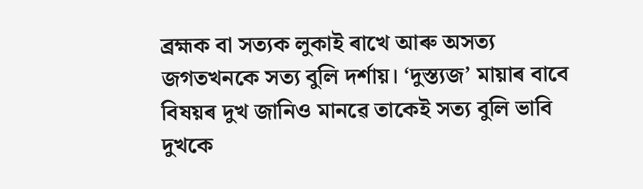ব্রহ্মক বা সত্যক লুকাই ৰাখে আৰু অসত্য জগতখনকে সত্য বুলি দর্শায়। ‘দুস্ত্যজ’ মায়াৰ বাবে বিষয়ৰ দুখ জানিও মানৱে তাকেই সত্য বুলি ভাবি দুখকে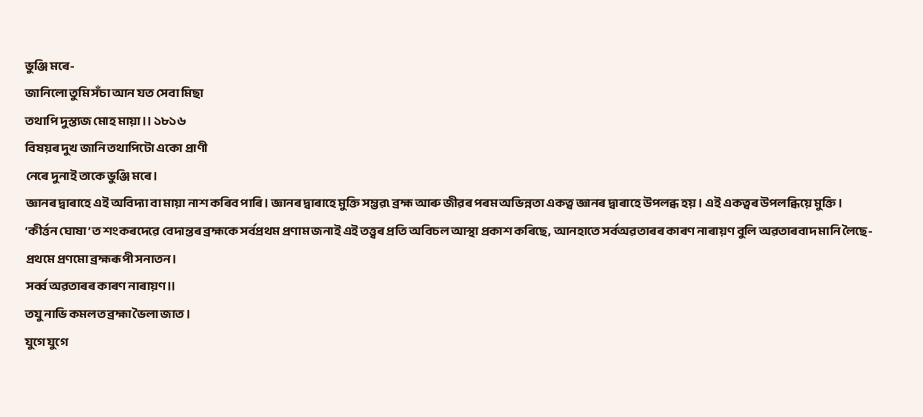ভুঞ্জি মৰে-
জানিলো তুমি সঁচা আন যত সেবা মিছা
তথাপি দুস্ত্যজ মোহ মায়া।। ১৮১৬
বিষয়ৰ দুখ জানি তথাপিটো একো প্ৰাণী
নেৰে দুনাই তাকে ভুঞ্জি মৰে।
জ্ঞানৰ দ্বাৰাহে এই অবিদ্যা বা মায়া নাশ কৰিব পাৰি। জ্ঞানৰ দ্বাৰাহে মুক্তি সম্ভৱ৷ ব্রহ্ম আৰু জীৱৰ পৰম অভিন্নতা একত্ব জ্ঞানৰ দ্বাৰাহে উপলব্ধ হয়। এই একত্বৰ উপলব্ধিয়ে মুক্তি।
‘কীৰ্ত্তন ঘোষা’ত শংকৰদেৱে বেদান্তৰ ব্ৰহ্মকে সর্বপ্রথম প্রণাম জনাই এই তত্ত্বৰ প্ৰতি অবিচল আস্থা প্রকাশ কৰিছে, আনহাতে সৰ্বঅৱতাৰৰ কাৰণ নাৰায়ণ বুলি অৱতাৰবাদ মানি লৈছে-
প্ৰথমে প্ৰণমো ব্ৰহ্মৰূপী সনাতন।
সৰ্ব্ব অৱতাৰৰ কাৰণ নাৰায়ণ।।
তযু নাভি কমলত ব্রহ্মা ভৈলা জাত।
যুগে যুগে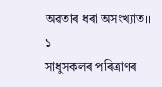অৱতাৰ ধৰা অসংখ্যাত।। ১
সাধুসকলৰ পৰিত্ৰাণৰ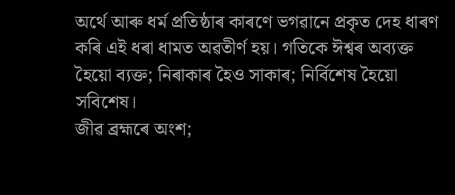অৰ্থে আৰু ধৰ্ম প্ৰতিষ্ঠাৰ কাৰণে ভগৱানে প্রকৃত দেহ ধাৰণ কৰি এই ধৰা ধামত অৱতীৰ্ণ হয়। গতিকে ঈশ্বৰ অব্যক্ত হৈয়ো ব্যক্ত; নিৰাকাৰ হৈও সাকাৰ; নিৰ্বিশেষ হৈয়ো সবিশেষ।
জীৱ ব্রহ্মৰে অংশ;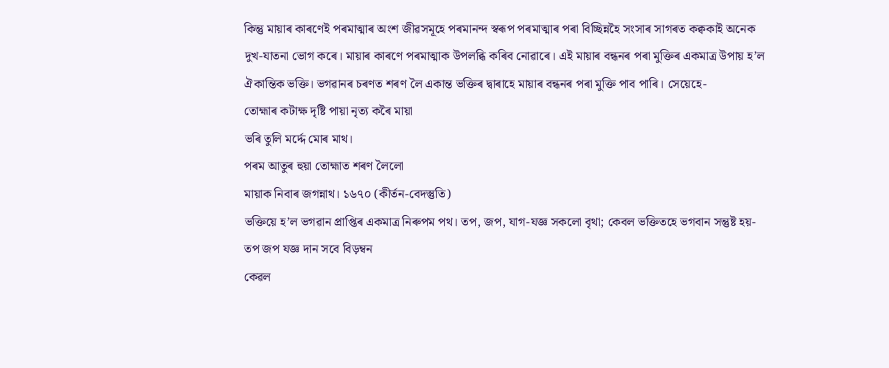কিন্তু মায়াৰ কাৰণেই পৰমাত্মাৰ অংশ জীৱসমূহে পৰমানন্দ স্বৰূপ পৰমাত্মাৰ পৰা বিচ্ছিন্নহৈ সংসাৰ সাগৰত কক্বকাই অনেক দুখ-যাতনা ভোগ কৰে। মায়াৰ কাৰণে পৰমাত্মাক উপলব্ধি কৰিব নোৱাৰে। এই মায়াৰ বন্ধনৰ পৰা মুক্তিৰ একমাত্র উপায় হ’ল ঐকান্তিক ভক্তি। ভগৱানৰ চৰণত শৰণ লৈ একান্ত ভক্তিৰ দ্বাৰাহে মায়াৰ বন্ধনৰ পৰা মুক্তি পাব পাৰি। সেয়েহে-
তোহ্মাৰ কটাক্ষ দৃষ্টি পায়া নৃত্য কৰৈ মায়া
ভৰি তুলি মৰ্দ্দে মোৰ মাথ।
পৰম আতুৰ হুয়া তোহ্মাত শৰণ লৈলো
মায়াক নিবাৰ জগন্নাথ। ১৬৭০ (কীর্তন-বেদস্তুতি)
ভক্তিয়ে হ’ল ভগৱান প্রাপ্তিৰ একমাত্ৰ নিৰুপম পথ। তপ, জপ, যাগ-যজ্ঞ সকলো বৃথা; কেবল ভক্তিতহে ভগবান সন্তুষ্ট হয়-
তপ জপ যজ্ঞ দান সবে বিড়ম্বন
কেৱল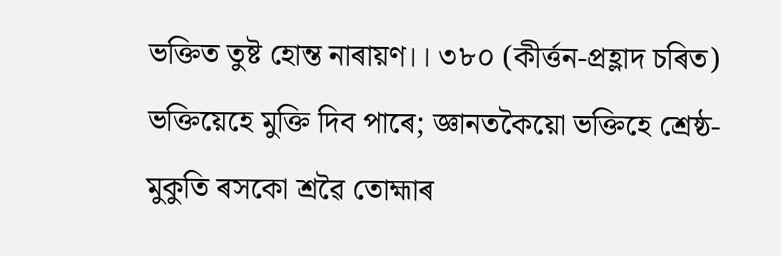ভক্তিত তুষ্ট হোন্ত নাৰায়ণ।। ৩৮০ (কীৰ্ত্তন-প্রহ্লাদ চৰিত)
ভক্তিয়েহে মুক্তি দিব পাৰে; জ্ঞানতকৈয়ো ভক্তিহে শ্রেষ্ঠ-
মুকুতি ৰসকো শ্রৱৈ তোহ্মাৰ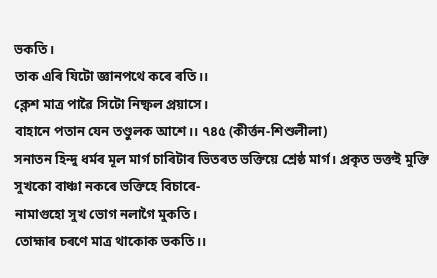ভকতি।
তাক এৰি যিটো জ্ঞানপথে কৰে ৰতি।।
ক্লেশ মাত্ৰ পাৱৈ সিটো নিষ্ফল প্ৰয়াসে।
বাহানে পতান যেন তণ্ডুলক আশে।। ৭৪৫ (কীৰ্ত্তন-শিশুলীলা)
সনাতন হিন্দু ধৰ্মৰ মূল মাৰ্গ চাৰিটাৰ ভিতৰত ভক্তিয়ে শ্রেষ্ঠ মার্গ। প্রকৃত ভক্তই মুক্তি সুখকো বাঞ্চা নকৰে ভক্তিহে বিচাৰে-
নামাগুহো সুখ ভোগ নলাগৈ মুকতি।
তোহ্মাৰ চৰণে মাত্ৰ থাকোক ভকতি।।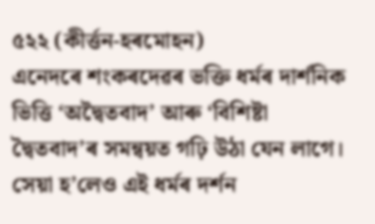৫২২ (কীৰ্ত্তন-হৰমোহন)
এনেদৰে শংকৰদেৱৰ ভক্তি ধৰ্মৰ দার্শনিক ভিত্তি ‘অদ্বৈতবাদ’ আৰু ‘বিশিষ্টা দ্বৈতবাদ’ৰ সমন্বয়ত গঢ়ি উঠা যেন লাগে। সেয়া হ’লেও এই ধৰ্মৰ দৰ্শন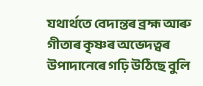যথার্থতে বেদান্তৰ ব্ৰহ্ম আৰু গীতাৰ কৃষ্ণৰ অভেদত্বৰ উপাদানেৰে গঢ়ি উঠিছে বুলি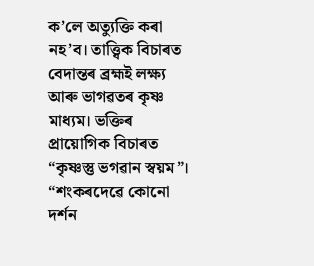ক’লে অত্যুক্তি কৰা নহ’ব। তাত্ত্বিক বিচাৰত বেদান্তৰ ব্রহ্মই লক্ষ্য আৰু ভাগৱতৰ কৃষ্ণ মাধ্যম। ভক্তিৰ প্রায়োগিক বিচাৰত “কৃষ্ণস্তু ভগৱান স্বয়ম”।
“শংকৰদেৱে কোনো দর্শন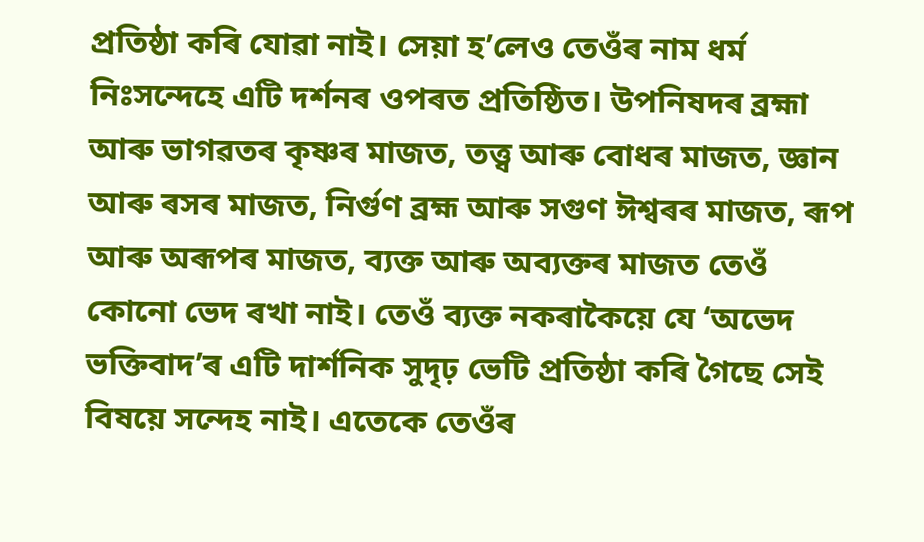প্রতিষ্ঠা কৰি যোৱা নাই। সেয়া হ’লেও তেওঁৰ নাম ধর্ম নিঃসন্দেহে এটি দর্শনৰ ওপৰত প্রতিষ্ঠিত। উপনিষদৰ ব্ৰহ্মা আৰু ভাগৱতৰ কৃষ্ণৰ মাজত, তত্ত্ব আৰু বোধৰ মাজত, জ্ঞান আৰু ৰসৰ মাজত, নির্গুণ ব্রহ্ম আৰু সগুণ ঈশ্বৰৰ মাজত, ৰূপ আৰু অৰূপৰ মাজত, ব্যক্ত আৰু অব্যক্তৰ মাজত তেওঁ কোনো ভেদ ৰখা নাই। তেওঁ ব্যক্ত নকৰাকৈয়ে যে ‘অভেদ ভক্তিবাদ’ৰ এটি দার্শনিক সুদৃঢ় ভেটি প্রতিষ্ঠা কৰি গৈছে সেই বিষয়ে সন্দেহ নাই। এতেকে তেওঁৰ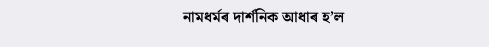নামধৰ্মৰ দার্শনিক আধাৰ হ’ল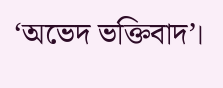‘অভেদ ভক্তিবাদ’।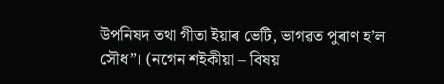উপনিষদ তথা গীতা ইয়াৰ ভেটি, ভাগৱত পুৰাণ হ’ল সৌধ”। (নগেন শইকীয়া – বিষয়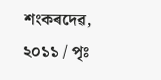শংকৰদেৱ, ২০১১ / পৃঃ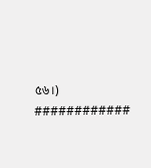৫৬।)
############